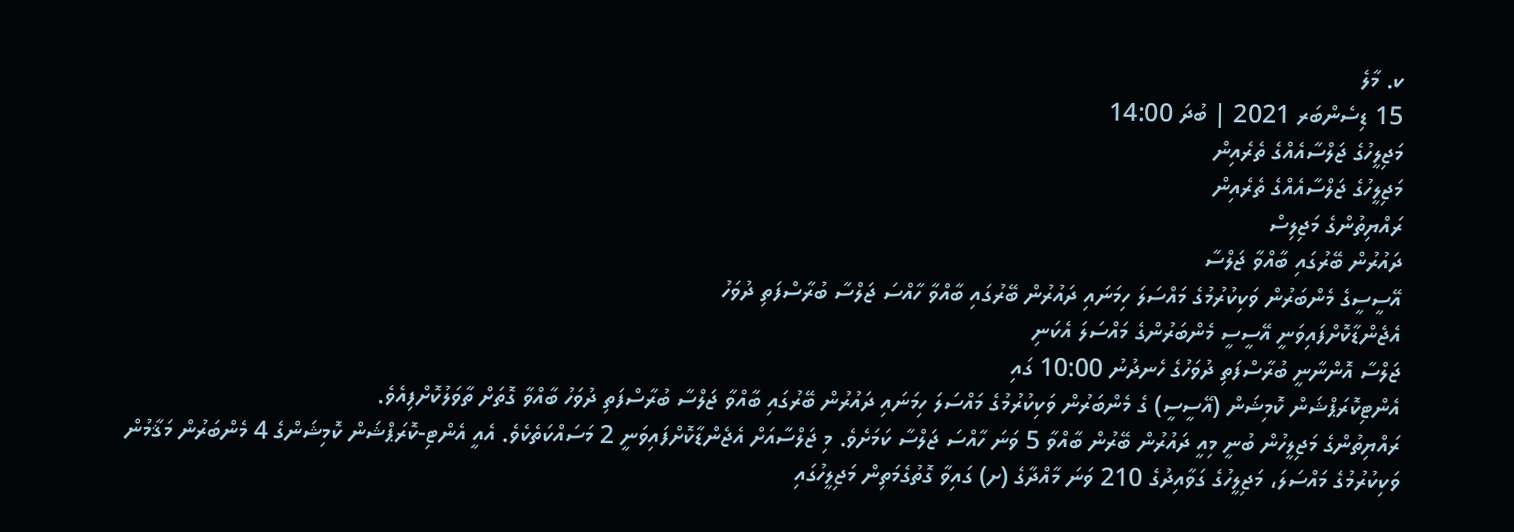ކ. މާލެ
15 ޑިސެންބަރ 2021 | ބުދަ 14:00
މަޖިލީހުގެ ޖަލްސާއެއްގެ ތެރެއިން
މަޖިލީހުގެ ޖަލްސާއެއްގެ ތެރެއިން
ރައްޔިތުންގެ މަޖިލިސް
ދައުރުން ބޭރުގައި ބާއްވާ ޖަލްސާ
އޭސީސީގެ މެންބަރުން ވަކިކުރުމުގެ މައްސަލަ ހިމަނައި ދައުރުން ބޭރުގައި ބާއްވާ ހާއްސަ ޖަލްސާ ބުރާސްފަތި ދުވަހު
އެޖެންޑާކޮށްފައިވަނީ އޭސީސީ މެންބަރުންގެ މައްސަލަ އެކަނި
ޖަލްސާ އޮންނާނީ ބުރާސްފަތި ދުވަހުގެ ހެނދުނު 10:00 ގައި
އެންޓިކޮރަޕްޝަން ކޮމިޝަން (އޭސީސީ) ގެ މެންބަރުން ވަކިކުރުމުގެ މައްސަލަ ހިމަނައި ދައުރުން ބޭރުގައި ބާއްވާ ޖަލްސާ ބުރާސްފަތި ދުވަހު ބާއްވާ ގޮތަށް ތާވަލުކޮށްފިއެވެ.
ރައްޔިތުންގެ މަޖިލީހުން ބުނީ މިއީ ދައުރުން ބޭރުން ބާއްވާ 5 ވަނަ ހާއްސަ ޖަލްސާ ކަމަށެވެ. މި ޖަލްސާއަށް އެޖެންޑާކޮށްފައިވަނީ 2 މަސައްކަތެކެވެ. އެއީ އެންޓި-ކޮރަޕްޝަން ކޮމިޝަންގެ 4 މެންބަރުން މަޤާމުން ވަކިކުރުމުގެ މައްސަލަ، މަޖިލީހުގެ ގަވާއިދުގެ 210 ވަނަ މާއްދާގެ (ށ) ގައިވާ ގޮތުގެމަތިން މަޖިލީހުގައި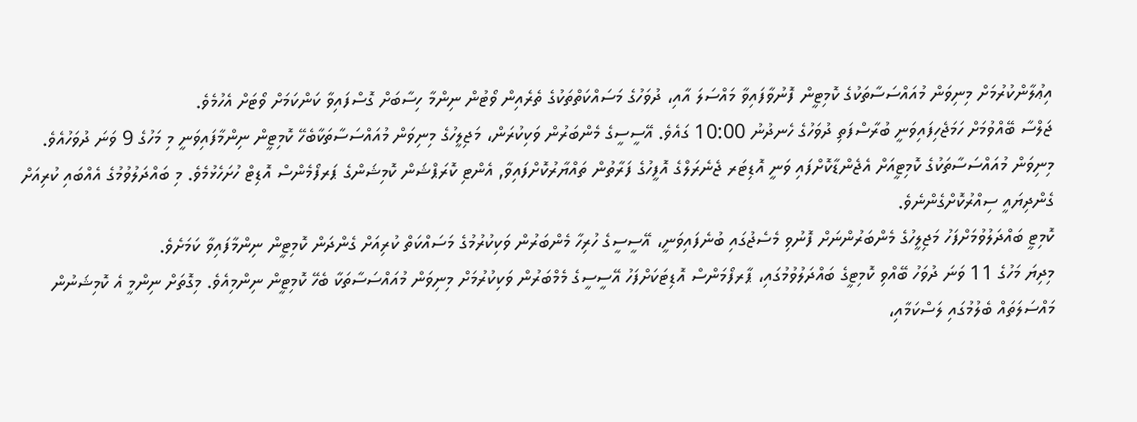އިޢުލާންކުރުމަށް މިނިވަން މުއައްސަސާތަކުގެ ކޮމިޓީން ފޮނުވާފައިވާ މައްސަލަ އާއި، ދުވަހުގެ މަސައްކަތްތަކުގެ ތެރެއިން ވޯޓުން ނިންމާ ހިސާބަށް ގޮސްފައިވާ ކަންކަމަށް ވޯޓަށް އެހުމެވެ.
ޖަލްސާ ބޭއްވުމަށް ހަމަޖެހިފައިވަނީ ބުރާސްފަތި ދުވަހުގެ ހެނދުނު 10:00 ގައެވެ. އޭސީސީގެ މެންބަރުން ވަކިކުރަން، މަޖިލީހުގެ މިނިވަން މުއައްސަސާތަކާބެހޭ ކޮމިޓީން ނިންމާފައިވަނީ މި މަހުގެ 9 ވަނަ ދުވަހުއެވެ.
މިނިވަން މުއައްސަސާތަކުގެ ކޮމިޓީއަށް އެޖެންޑާކޮށްފައި ވަނީ އޮޑިޓަރ ޖެނެރަލްގެ އޮފީހުގެ ފަރާތުން ތައްޔާރުކޮށްފައިވާ, އެންޓި ކޮރަޕްޝަން ކޮމިޝަންގެ ޕަރފޯމެންސް އޮޑިޓް ހުށަހެޅުމެވެ. މި ބައްދަލުވުމުގެ އެއްބައި ކުރިއަށް ގެންދިޔައީ ސިއްރުކޮށްގެންނެވެ.
ކޮމިޓީ ބައްދަލުވުމަށްފަހު މަޖިލީހުގެ މެންބަރުންނަށް ފޮނުވި މެސެޖުގައި ބުނެފައިވަނީ، އޭސީސީގެ ހުރިހާ މެންބަރުން ވަކިކުރުމުގެ މަސައްކަތް ކުރިއަށް ގެންދަން ކޮމިޓީން ނިންމާފައިވާ ކަމަށެވެ.
މިދިޔަ މަހުގެ 11 ވަނަ ދުވަހު ބޭއްވި ކޮމިޓީގެ ބައްދަލުވުމުގައި، ޕާރފޯމަންސް އޮޑިޓަކަށްފަހު އޭސީސީގެ މެމްބަރުން ވަކިކުރުމަށް މިނިވަން މުއައްސަސާތަކާ ބެހޭ ކޮމިޓީން ނިންމިއެވެ. މިގޮތަށް ނިންމީ އެ ކޮމިޝަނުން މައްސަލަތައް ބެލުމުގައި ލަސްކަމާއި،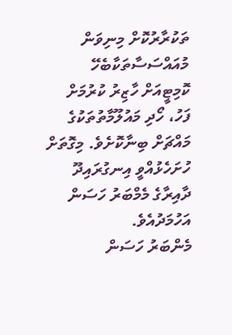ތަކުރާރުކޮށް މިނިވަން މުއައްސަސާތަކާބެހޭ ކޮމިޓީއަށް ހާޒިރު ކުރުމަށް ފަހު، ހޯދި މައުލޫމާތުތަކުގެ މައްޗަށް ބިނާކޮށެވެ. މިގޮތަށް ހުށަހެޅުއްވީ އިނގުރައިދޫ ދާއިރާގެ މެމްބަރު ހަސަން އަހުމަދުއެވެ.
މެންބަރު ހަސަން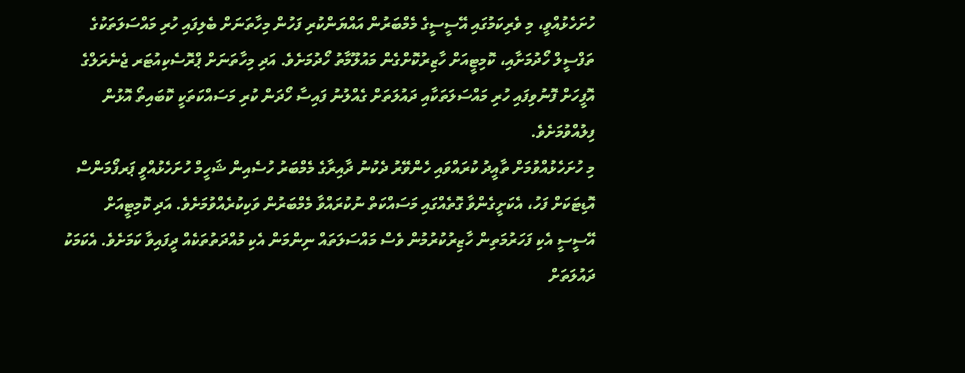ހުށަހެޅުއްވީ، މި ވެރިކަމުގައި އޭސީސީގެ މެމްބަރުން އައްޔަންކުރި ފަހުން މިހާތަނަށް ބެލިފައި ހުރި މައްސަލަތަކުގެ ތަފްސީލް ހޯދުމަށާއި، ކޮމިޓީއަށް ހާޒިރުކޮށްގެން މައުލޫމާތު ހޯދުމަށެވެ. އަދި މިހާތަނަށް ޕްރޮސެކިއުޓަރ ޖެނެރަލްގެ އޮފީހަށް ފޮނުވިފައި ހުރި މައްސަލަތަކާއި ދައުލަތަށް ގެއްލުނު ފައިސާ ހޯދަން ކުރި މަސައްކަތަކީ ކޮބައިތޯ އޮޅުން ފިލުއްވުމަށެވެ.
މި ހުށަހެޅުއްވުމަށް ތާއީދު ކުރައްވައި ހެންވޭރު ދެކުނު ދާއިރާގެ މެމްބަރު ހުސެއިން ޝަހީމް ހުށަހެޅުއްވީ ޕަރފޯމަންސް އޮޑިޓަކަށް ފަހު، އެކަށީގެންވާ ގޮތެއްގައި މަސައްކަތް ނުކުރައްވާ މެމްބަރުން ވަކިކުރެއްވުމަށެވެ. އަދި ކޮމިޓީއަށް އޭސީސީ އެކި ފަހަރުމަތިން ހާޒިރުކުރުމުން ވެސް މައްސަލަތައް ނިންމަން އެކި މުއްދަތުތަކެއް ދީފައިވާ ކަމަށެވެ. އެކަމަކު ދައުލަތަށް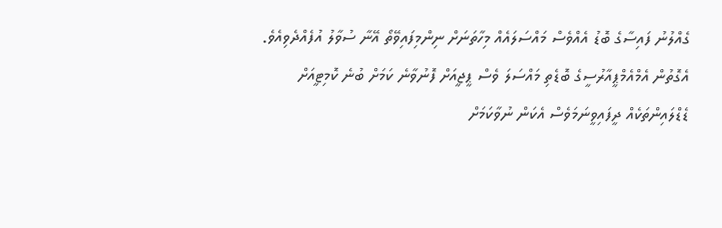ގެއްލުނު ފައިސާގެ ބޮޑު އެއްވެސް މައްސަލައެއް މިހާތަނަށް ނިންމިފައިވޭތޯ އޭނާ ސުވާލު އުފެއްދެވިއެވެ. އެގޮތުން އެމްއެމްޕީއާރުސީގެ ބޮޑެތި މައްސަލަ ވެސް ޕީޖީއަށް ފޮނުވާނެ ކަމަށް ބުނެ ކޮމިޓީއަށް ޑެޑްލައިންތަކެއް ދީފައިވީނަމަވެސް އެކަން ނުވާކަމަށް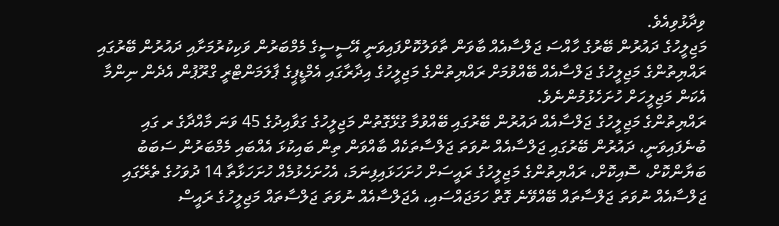ވިދާޅުވިއެވެ.
މަޖިލީހުގެ ދައުރުން ބޭރުގެ ހާއްސަ ޖަލްސާއެއް ބާވަން ތާވަލުކޮށްފައިވަނީ އޭސީސީގެ މެމްބަރުން ވަކިކުރުމަށާއި ދައުރުން ބޭރުގައި ރައްޔިތުންގެ މަޖިލީހުގެ ޖަލްސާއެއް ބޭއްވުމަށް ރައްޔިތުންގެ މަޖިލީހުގެ އިދާރާގައި އެމްޑީޕީގެ ޕާލަމަންޓްރީ ގްރޫޕުން އެދެން ނިންމާ އެކަން މަޖިލީހަށް ހުށަހެޅުމުންނެވެ.
ރައްޔިތުންގެ މަޖިލީހުގެ ޖަލްސާއެއް ދައުރުން ބޭރުގައި ބޭއްވުމާ ގުޅޭގޮތުން މަޖިލީހުގެ ގަވާއިދުގެ 45 ވަނަ މާއްދާގެ ރ ގައި ބުނެފައިވަނީ، ދައުރުން ބޭރުގައި ޖަލްސާއެއް ނުވަތަ ޖަލްސާތަކެއް ބާއްވަން ތިން ބައިކުޅަ އެއްބައި މެމްބަރުން ސަބަބު ބަޔާންކޮށް، ސޮއިކޮށް، ރައްޔިތުންގެ މަޖިލީހުގެ ރައީސަށް ހުށަހަޅައިފިނަމަ، އެހުށަހެޅުމެއް ހުށަހަޅާތާ 14 ދުވަހުގެ ތެރޭގައި ޖަލްސާއެއް ނުވަތަ ޖަލްސާތައް ބޭއްވޭނެ ގޮތް ހަމަޖައްސައި، އެޖަލްސާއެއް ނުވަތަ ޖަލްސާތައް މަޖިލީހުގެ ރައީސް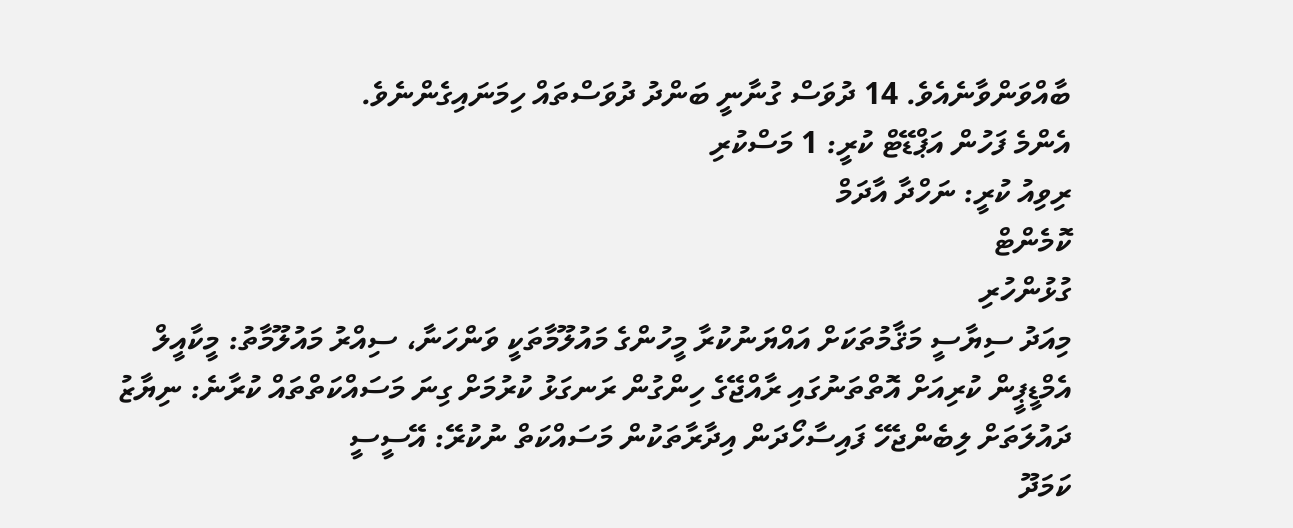ބާއްވަންވާނެއެވެ. 14 ދުވަސް ގުނާނީ ބަންދު ދުވަސްތައް ހިމަނައިގެންނެވެ.
އެންމެ ފަހުން އަޕްޑޭޓް ކުރީ: 1 މަސްކުރި
ރިވިއު ކުރީ: ނަހްދާ އާދަމް
ކޮމެންޓް
ގުޅުންހުރި
މިއަދު ސިޔާސީ މަޤާމުތަކަށް އައްޔަނުކުރާ މީހުންގެ މައުލޫމާތަކީ ވަންހަނާ، ސިއްރު މައުލޫމާތު: މީކާއީލް
އެމްޑީޕީން ކުރިއަށް އޮތްތަނުގައި ރާއްޖޭގެ ހިންގުން ރަނގަޅު ކުރުމަށް ގިނަ މަސައްކަތްތައް ކުރާނެ: ނިޔާޒު
ދައުލަތަށް ލިބެންޖެހޭ ފައިސާހޯދަން އިދާރާތަކުން މަސައްކަތް ނުކުރޭ: އޭސީސީ
ކަމަދޫ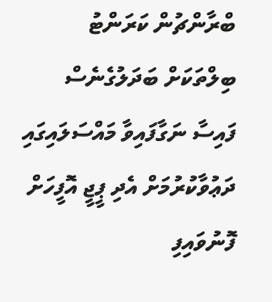ބްރާންޗުން ކަރަންޓު ބިލްތަކަށް ބަދަލުގެނެސް ފައިސާ ނަގާފައިވާ މައްސަލައިގައި ދަޢުވާކުރުމަށް އެދި ޕީޖީ އޮފީހަށް ފޮނުވައިފި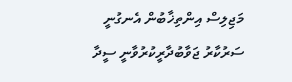މަޖިލިސް އިންތިޚާބުން އެނގުނީ ސަރުކާރު ޖަވާބުދާރީކުރުވާނީ ސީދާ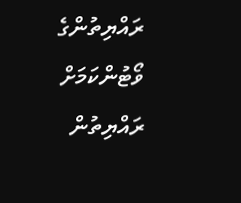ރައްޔިތުންގެ ވޯޓުންކަމަށް ރައްޔިތުން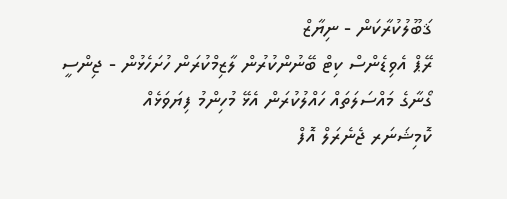ޤަބޫލުކުރާކަން - ނިޔާޒް
ރޭޕް އެވިޑެންސް ކިޓް ބޭނުންކުރުން ލާޒިމްކުރަން ހުށަހެޅުން - ޖިންސީ ގޯނާގެ މައްސަލަތައް ހައްލުކުރަން އެޅޭ މުހިންމު ފިޔަވަޅެއް
ކޮމިޝަނަރ ޖެނެރަލް އޮފް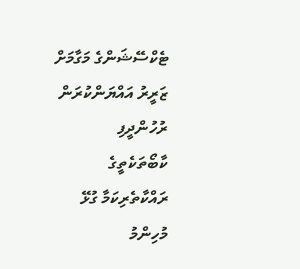ޓެކްސޭޝަންގެ މަގާމަށް ޒަރީރު އައްޔަންކުރަން ރުހުންދީފި
ކާބޯތަކެތީގެ ރައްކާތެރިކަމާ ގުޅޭ މުހިންމު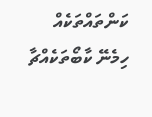ކަންތައްތަކެއް ހިމެނޭ ކާބޯތަކެއްޗާ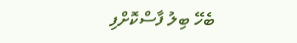ބެހޭ ބިލު ފާސްކޮށްފި